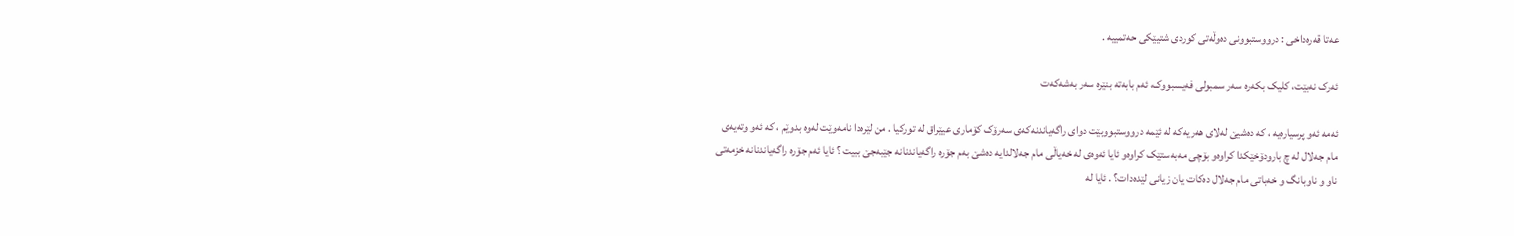عه‌تا قه‌ره‌داخی : درووستبوونی ده‌وڵه‌تی کوردی شتیێکی حه‌تمییه‌ .

ئەرک نەبێت، کلیک بکەرە سەر سمبولی فەیسبووک، ئەم بابەتە بنێرە سەر بەشەکەت

ئه‌مه‌ ئه‌و پرسیاره‌یه‌ ، که‌ ده‌شیێ له‌لای هه‌ریه‌که‌ له‌ ئێمه‌ درووستبووبێت دوای راگه‌یاندنه‌که‌ی سه‌رۆک کۆماری عیێراق له‌ تورکیا . من لێره‌دا نامه‌وێت له‌وه‌ بدوێم ، که‌ ئه‌و وته‌یه‌ی مام جه‌لال له‌ چ بارودۆخێکدا کراوه‌و بۆچی مه‌به‌ستێک کراوه‌و ئایا ئه‌وه‌ى له‌ خه‌یاڵی مام جه‌لالدایه‌ ده‌شێ به‌م جۆره‌ راگه‌یاندنانه‌ جێبه‌جێ ببیت ؟ ئایا ئه‌م جۆره‌ راگه‌یاندنانه‌ خزمه‌تی ناو و ناوبانگ و خه‌باتی مام جه‌لال ده‌کات یان زیانی لێده‌دات؟ . ئایا له‌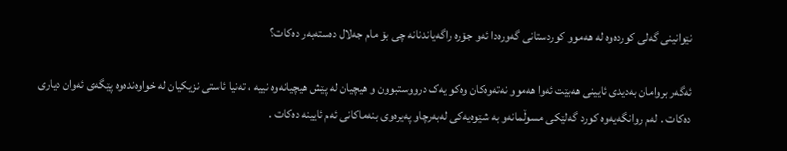نێوانینی گه‌لی کورده‌وه‌ له‌ هه‌موو کوردستانی گه‌وره‌دا ئه‌و جۆره‌ راگه‌یاندنانه‌ چی بۆ مام جه‌لال ده‌سته‌به‌ر ده‌کات؟

ئه‌گه‌ر بروامان به‌دیدی ئایینی هه‌بێت ئه‌وا هه‌موو نه‌ته‌وه‌کان وه‌کو یه‌ک درووستبوون و هیچیان له‌ پێش هیچیانه‌وه‌ نییه‌ ، ته‌نیا ئاستی نزیکیان له‌ خواوه‌نده‌وه‌ پێگه‌ى ئه‌وان دیاری ده‌کات . له‌م روانگه‌یه‌وه‌ کورد گه‌لێکی مسوڵمانه‌و به‌ شێوه‌یه‌کی له‌به‌رچاو په‌یره‌وى بنه‌ماکانی ئه‌م ئایینه‌ ده‌کات .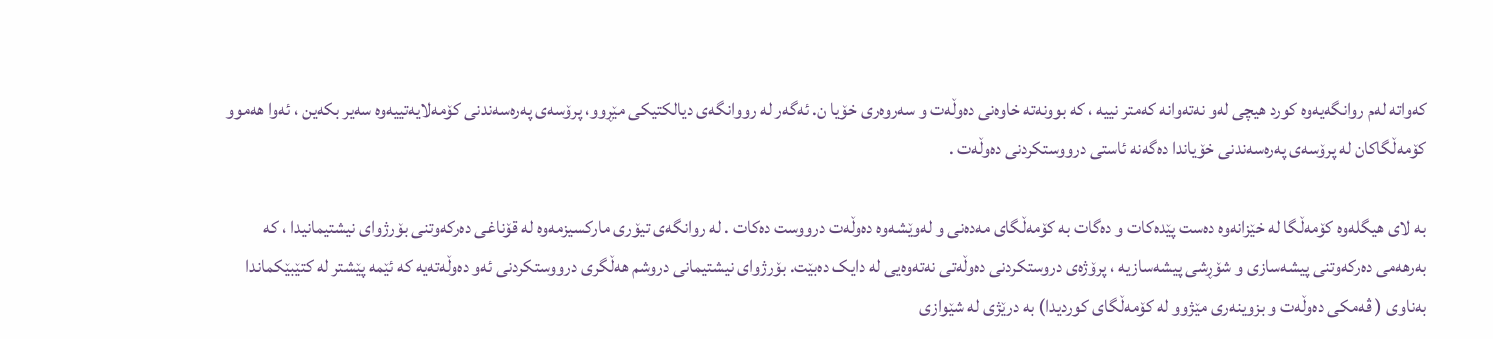که‌واته‌ له‌م روانگه‌یه‌وه‌ کورد هیچی له‌و نه‌ته‌وانه‌ که‌متر نییه‌ ، که‌ بوونه‌ته‌ خاوه‌نی ده‌وڵه‌ت و سه‌روه‌ری خۆیا ن. ئه‌گه‌ر له‌ رووانگه‌ی دیالکتیکی مێڕوو، پرۆسه‌ی په‌ره‌سه‌ندنی کۆمه‌لایه‌تییه‌وه‌ سه‌یر بکه‌ین ، ئه‌وا هه‌موو کۆمه‌ڵگاکان له‌ پرۆسه‌ی په‌ره‌سه‌ندنی خۆیاندا ده‌گه‌نه‌ ئاستی درووستکردنی ده‌وڵه‌ت .

به‌ لای هیگله‌وه‌ کۆمه‌ڵگا له‌ خێزانه‌وه‌ ده‌ست پێده‌کات و ده‌گات به‌ کۆمه‌ڵگای مه‌ده‌نی و له‌وێشه‌وه‌ ده‌وڵه‌ت درووست ده‌کات . له‌ روانگه‌ی تیۆری مارکسیزمه‌وه‌ له‌ قۆناغی ده‌رکه‌وتنی بۆرژوای نیشتیمانیدا ، که‌ به‌رهه‌می ده‌رکه‌وتنی پیشه‌سازی و شۆڕشی پیشه‌سازیه‌ ، پرۆژه‌ى دروستکردنی ده‌وڵه‌تی نه‌ته‌وه‌یی له‌ دایک ده‌بێت. بۆرژوای نیشتیمانی دروشم هه‌ڵگری درووستکردنی ئه‌و ده‌وڵه‌ته‌یه‌ که‌ ئێمه‌ پێشتر له‌ کتێبێکماندا به‌ناوی ( ڤه‌مکی ده‌وڵه‌ت و بزوینه‌رى مێژوو له‌ کۆمه‌ڵگای کوردیدا) به‌ درێژی له‌ شێوازی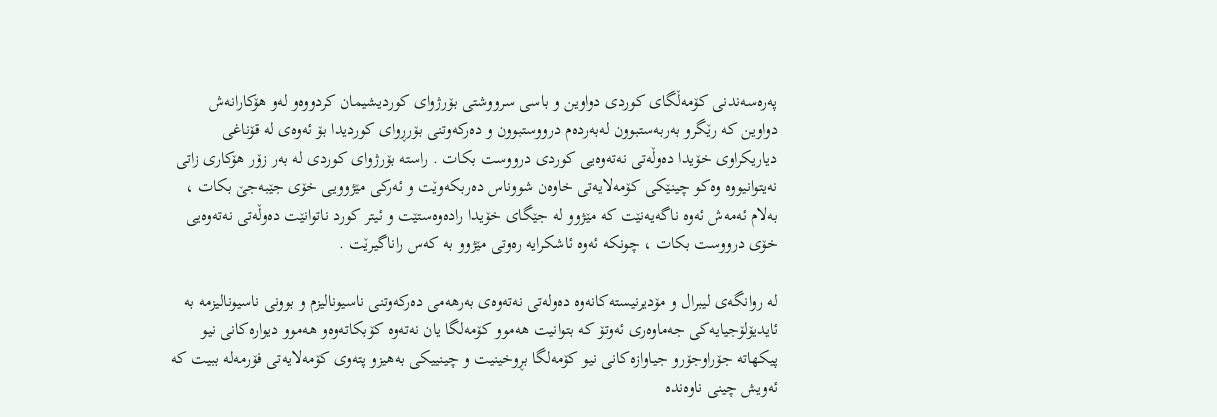په‌ره‌سه‌ندنی کۆمه‌ڵگای کوردی دواوین و باسی سرووشتی بۆرژوای کوردیشیمان کردووه‌و له‌و هۆکارانه‌ش دواوین که‌ رێگرو به‌ربه‌ستبوون له‌به‌رده‌م درووستبوون و ده‌رکه‌وتنی بۆرڕوای کوردیدا بۆ ئه‌وه‌ى له‌ قۆناغی دیاریکراوی خۆیدا ده‌وڵه‌تی نه‌ته‌وه‌یی کوردی درووست بکات . راسته‌ بۆرژوای کوردی له‌ به‌ر زۆر هۆکاری زاتی نه‌یتوانیووه‌ وه‌کو چینێکی کۆمه‌لایه‌تی خاوه‌ن شووناس ده‌ربکه‌وێت و ئه‌رکی مێژوویی خۆی جێبه‌جێ بکات ، به‌لام ئه‌مه‌ش ئه‌وه‌ ناگه‌یه‌نێت که‌ مێژوو له‌ جێگای خۆیدا راده‌وه‌ستێت و ئیتر کورد ناتوانێت ده‌وڵه‌تی نه‌ته‌وه‌یی خۆی درووست بکات ، چونکه‌ ئه‌وه‌ ئاشکرایه‌ ره‌وتی مێژوو به‌ که‌س راناگیرێت .

له‌ روانگه‌ی لیبرال و مۆدیرنیسته‌كانه‌وه‌ ده‌وله‌تی نه‌ته‌وه‌ی به‌رهه‌می ده‌ركه‌وتنی ناسیونالیزم و بوونی ناسیونالیزمه‌ به‌ ئایدیۆلۆجیایه‌كى جه‌ماوه‌ری ئه‌وتۆ كه‌ بتوانیت هه‌موو كۆمه‌لگا یان نه‌ته‌وه‌ كۆبكاته‌وه‌و هه‌موو دیواره‌كانی نیو پیكهاته‌ جۆراوجۆرو جیاوازه‌كانی نیو كۆمه‌لگا بڕوخینیت و چینییكی به‌هیزو پته‌وى كۆمه‌لایه‌تی فۆرمه‌له‌ ببیت كه‌ ئه‌ویش چینی ناوه‌نده‌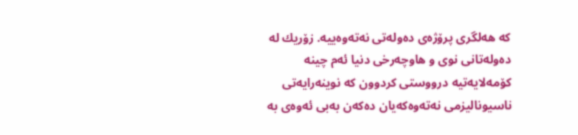كه‌ هه‌لگری پرۆژه‌ى ده‌وله‌تی نه‌ته‌وه‌ییه‌. زۆریك له‌ ده‌وله‌تانی نوی و هاوچه‌رخی دنیا ئه‌م چینه‌ كۆمه‌لایه‌تیه‌ درووستی كردوون كه‌ نوینه‌رایه‌تی ناسیونالیزمی نه‌ته‌وه‌كه‌یان ده‌كه‌ن به‌بی ئه‌وه‌ى به‌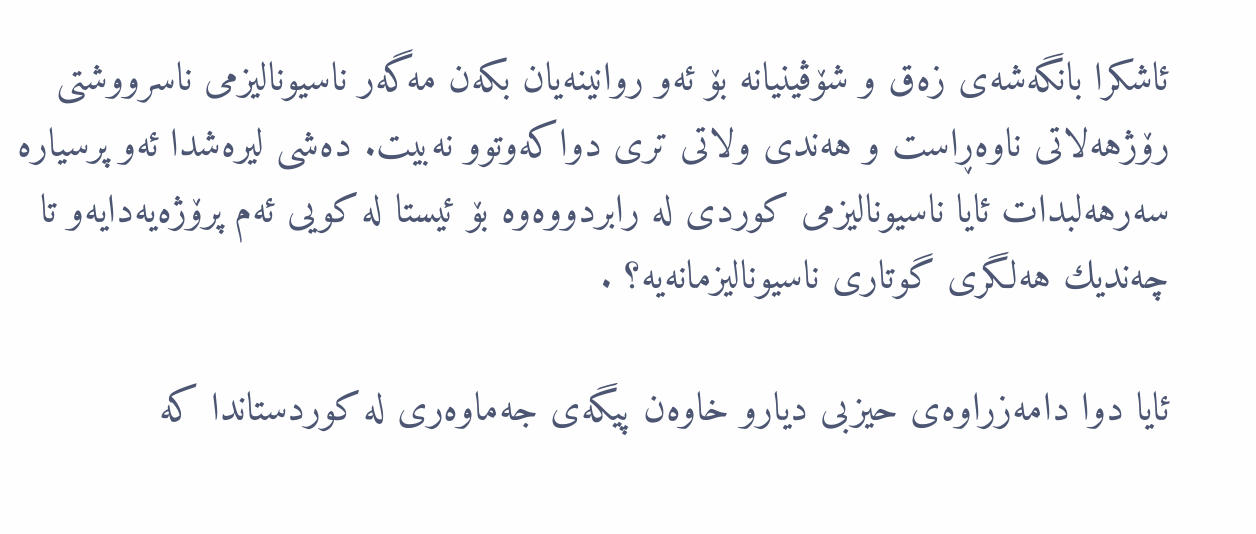ئاشكرا بانگه‌شه‌ى زه‌ق و شۆڤینیانه‌ بۆ ئه‌و روانینه‌یان بكه‌ن مه‌گه‌ر ناسیونالیزمی ناسرووشتی رۆژهه‌لاتی ناوه‌ڕاست و هه‌ندی ولاتی تری دواكه‌وتوو نه‌بیت. ده‌شی لیره‌شدا ئه‌و پرسیاره‌ سه‌رهه‌لبدات ئایا ناسیونالیزمى كوردی له‌ رابردووه‌وه‌ بۆ ئیستا له‌ كویی ئه‌م پرۆژه‌یه‌دایه‌و تا چه‌ندیك هه‌لگری گوتاری ناسیونالیزمانه‌یه‌؟ .

ئایا دوا دامه‌زراوه‌ى حیزبی دیارو خاوه‌ن پیگه‌ی جه‌ماوه‌ری له‌ كوردستاندا كه‌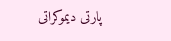پارتی دیموكراتی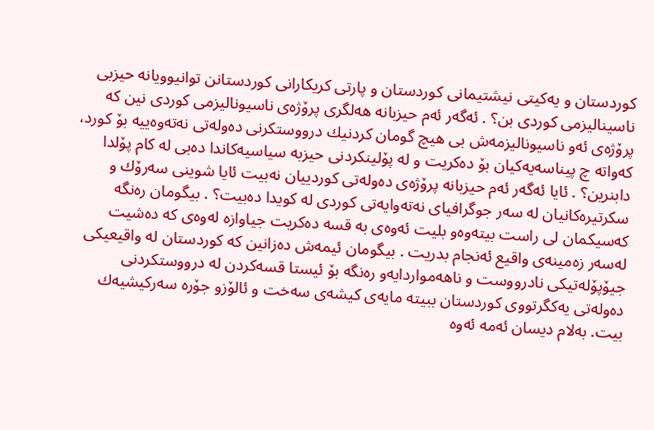كوردستان و یه‌كیتی نیشتیمانی كوردستان و پارتی كریكارانی كوردستانن توانیوویانه‌ حیزبی ناسینالیزمی كوردی بن؟ . ئه‌گه‌ر ئه‌م حیزبانه‌ هه‌لگری پرۆژه‌ى ناسیونالیزمى كوردی نین كه‌ پرۆژه‌ى ئه‌و ناسیونالیزمه‌ش بی هیچ گومان كردنیك درووستكرنی ده‌وله‌تی نه‌ته‌وه‌ییه‌ بۆ كورد، كه‌واته‌ چ پیناسه‌یه‌كیان بۆ ده‌كریت و له‌ پۆلینكردنی حیزبه‌ سیاسیه‌كاندا ده‌بی له‌ كام پۆلدا دابنرین؟ . ئایا ئه‌گه‌ر ئه‌م حیزبانه‌ پرۆژه‌ى ده‌وله‌تی كوردییان نه‌بیت ئایا شوینی سه‌رۆك و سكرتیره‌كانیان له‌ سه‌ر جوگرافیای نه‌ته‌وایه‌تی كوردی له‌ كویدا ده‌بیت؟ . بیگومان ره‌نگه‌ كه‌سیكمان لی راست بیته‌وه‌و بلیت ئه‌وه‌ى به‌ قسه‌ ده‌كریت جیاوازه‌ له‌وه‌ى كه‌ ده‌شیت له‌سه‌ر زه‌مینه‌ی واقیع ئه‌نجام بدریت . بیگومان ئیمه‌ش ده‌زانین كه‌ كوردستان له‌ واقیعیكی جیۆپۆله‌تیكی نادرووست و ناهه‌مواردایه‌و ره‌نگه‌ بۆ ئیستا قسه‌كردن له‌ درووستكردنی ده‌وله‌تی یه‌كگرتووی كوردستان ببیته‌ مایه‌ی كیشه‌ی سه‌خت و ئالۆزو جۆره‌ سه‌ركیشیه‌ك بیت. به‌لام دیسان ئه‌مه‌ ئه‌وه‌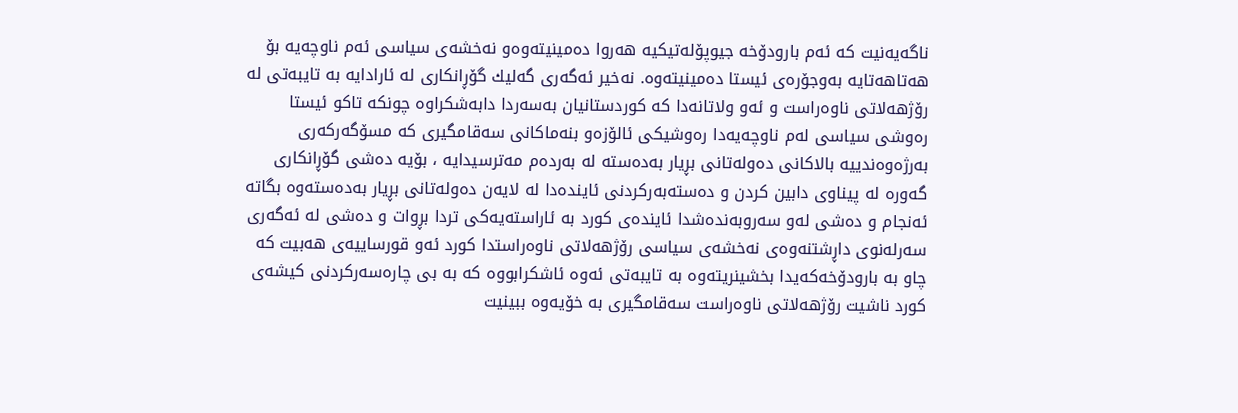ناگه‌یه‌نیت كه‌ ئه‌م بارودۆخه‌ جیوپۆله‌تیكیه‌ هه‌روا ده‌مینیته‌وه‌و نه‌خشه‌ى سیاسی ئه‌م ناوچه‌یه‌ بۆ هه‌تاهه‌تایه‌ به‌وجۆره‌ى ئیستا ده‌مینیته‌وه‌. نه‌خیر ئه‌گه‌ری گه‌لیك گۆڕانكاری له‌ ئارادایه‌ به‌ تایبه‌تی له‌ رۆژهه‌لاتی ناوه‌راست و ئه‌و ولاتانه‌دا كه‌ كوردستانیان به‌سه‌ردا دابه‌شكراوه‌ چونكه‌ تاكو ئیستا ره‌وشی سیاسی له‌م ناوچه‌یه‌دا ره‌وشیكی ئالۆزه‌و بنه‌ماكانی سه‌قامگیری كه‌ مسۆگه‌ركه‌رى به‌رژه‌وه‌ندییه‌ بالاكانی ده‌وله‌تانی بڕیار به‌ده‌سته‌ له‌ به‌رده‌م مه‌ترسیدایه ‌، بۆیه‌ ده‌شی گۆڕانكاری گه‌وره‌ له‌ پیناوی دابین كردن و ده‌سته‌به‌ركردنی ئاینده‌دا له‌ لایه‌ن ده‌وله‌تانی بڕیار به‌ده‌سته‌وه‌ بگاته‌ ئه‌نجام و ده‌شی له‌و سه‌روبه‌نده‌شدا ئاینده‌ی كورد به‌ ئاراسته‌یه‌كی تردا بڕوات و ده‌شی له‌ ئه‌گه‌ری سه‌رله‌نوی داڕشتنه‌وه‌ى نه‌خشه‌ی سیاسی رۆژهه‌لاتی ناوه‌راستدا كورد ئه‌و قورساییه‌ى هه‌بیت كه‌ چاو به‌ بارودۆخه‌كه‌یدا بخشینریته‌وه‌ به‌ تایبه‌تی ئه‌وه‌ ئاشكرابووه‌ كه‌ به‌ بی چاره‌سه‌ركردنی كیشه‌ی كورد ناشیت رۆژهه‌لاتی ناوه‌راست سه‌قامگیری به‌ خۆیه‌وه‌ ببینیت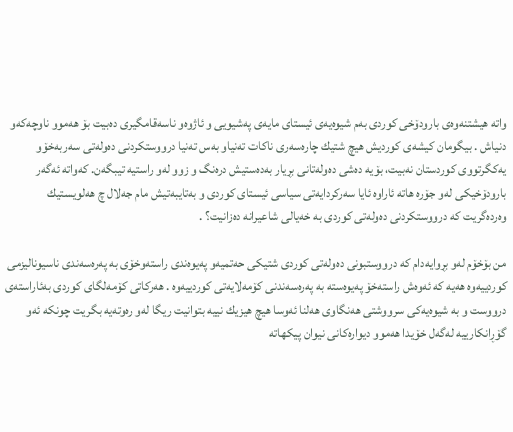واته‌ هیشتنه‌وه‌ى بارودۆخی كوردی به‌م شیوه‌یه‌ى ئیستاى مایه‌ی په‌شیویی و ئاژوه‌و ناسه‌قامگیری ده‌بیت بۆ هه‌موو ناوچه‌كه‌و دنیاش . بیگومان كیشه‌ی كوردیش هیچ شتیك چاره‌سه‌ری ناكات ته‌نیاو به‌س ته‌نیا درووستكردنی ده‌وله‌تی سه‌ربه‌خۆو یه‌كگرتووی كوردستان نه‌بیت، بۆیه‌ ده‌شی ده‌وله‌تانی بڕیار به‌ده‌ستیش دره‌نگ و زوو له‌و راستیه‌ تیبگه‌ن. كه‌واته‌ ئه‌گه‌ر بارودۆخیكی له‌و جۆره‌ هاته‌ ئاراوه‌ ئایا سه‌ركردایه‌تی سیاسی ئیستای كوردی و به‌تایبه‌تیش مام جه‌لال چ هه‌لویستیك وه‌رده‌گریت كه‌ درووستكردنی ده‌وله‌تی كوردی به‌ خه‌یالی شاعیرانه‌ ده‌زانیت؟ .

من بۆخۆم له‌و بڕوایه‌دام كه‌ درووستبونی ده‌وله‌تی كوردی شتیكی حه‌تمیه‌و په‌یوه‌ندی راسته‌وخۆی به‌ په‌ره‌سه‌ندی ناسیونالیزمی كوردییه‌وه‌ هه‌یه‌ كه‌ ئه‌وه‌ش راسته‌خۆ په‌یوه‌سته‌ به‌ په‌ره‌سه‌ندنی كۆمه‌لایه‌تی كوردییه‌وه‌ . هه‌ركاتی كۆمه‌لگای كوردی به‌ئاراسته‌ى درووست و به‌ شیوه‌یه‌كی سرووشتی هه‌نگاوی هه‌لنا ئه‌وسا هیچ هیزیك نییه‌ بتوانیت ریگا له‌و ره‌وته‌یه‌ بگریت چونكه‌ ئه‌و گۆڕانكارییه‌ له‌گه‌ل خۆیدا هه‌موو دیواره‌كانی نیوان پیكهاته‌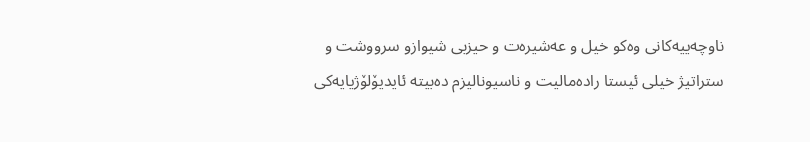ناوچه‌ییه‌كانی وه‌كو خیل و عه‌شیره‌ت و حیزبی شیوازو سرووشت و ستراتیژ خیلی ئیستا راده‌مالیت و ناسیونالیزم ده‌بیته‌ ئایدیۆلۆژیایه‌كی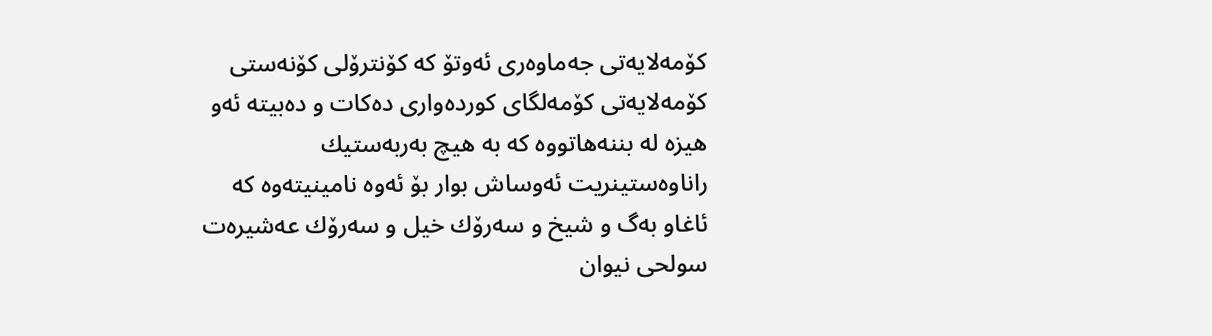كۆمه‌لایه‌تی جه‌ماوه‌ری ئه‌وتۆ كه‌ كۆنترۆلی كۆنه‌ستی كۆمه‌لایه‌تی كۆمه‌لگای كورده‌واری ده‌كات و ده‌بیته‌ ئه‌و هیزه‌ له‌ بننه‌هاتووه‌ كه‌ به‌ هیچ به‌ربه‌ستیك راناوه‌ستینریت ئه‌وساش بوار بۆ ئه‌وه‌ نامینیته‌وه‌ كه‌ ئاغاو به‌گ و شیخ و سه‌رۆك خیل و سه‌رۆك عه‌شیره‌ت سولحی نیوان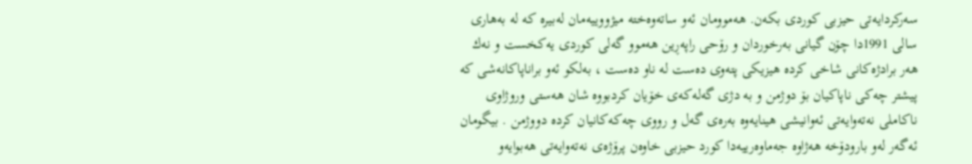سه‌ركردایه‌تی حیزبی كوردی بكه‌ن. هه‌موومان ئه‌و ساته‌وه‌خته‌ میژووییه‌مان له‌بیره‌ كه‌ له‌ به‌هاری سالی 1991دا چۆن گیانی به‌رخوردان و رۆحی راپه‌ڕین هه‌موو گه‌لی كوردی یه‌كخست و نه‌ك هه‌ر برادژه‌كانی شاخی كرده‌ هیزیكی پته‌وی ده‌ست له‌ ناو ده‌ست ، به‌لكو ئه‌و براناپاكانه‌شی كه‌ پیشتر چه‌كی ناپاكیان بۆ دوژمن و به‌ دژی گه‌له‌كه‌ی خۆیان كردبووه‌ شان هه‌ستی وروژاوی ناكاملی نه‌ته‌وایه‌تی ئه‌وانیشی هینایه‌وه‌ به‌ره‌ى گه‌ل و رووی چه‌كه‌كانیان كرده‌ دووژمن . بیگومان ئه‌گه‌ر له‌و بارودۆخه‌ هه‌ژاوه‌ جه‌ماوه‌رییه‌دا كورد حیزبی خاوه‌ن پرۆژه‌ى نه‌ته‌وایه‌تی هه‌بوایه‌و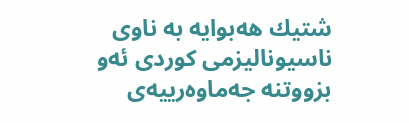شتیك هه‌بوایه‌ به‌ ناوی ناسیونالیزمی كوردی ئه‌و بزووتنه‌ جه‌ماوه‌رییه‌ی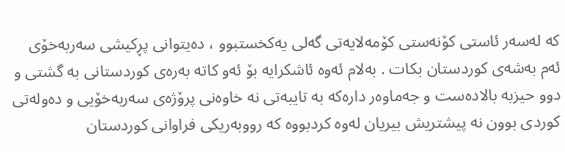كه‌ له‌سه‌ر ئاستی كۆنه‌ستی كۆمه‌لایه‌تی گه‌لی یه‌كخستبوو ، ده‌یتوانی پڕكیشی سه‌ربه‌خۆی ئه‌م به‌شه‌ی كوردستان بكات . به‌لام ئه‌وه‌ ئاشكرایه‌ بۆ ئه‌و كاته‌ به‌ره‌ی كوردستانی به‌ گشتی و دوو حیزبه‌ بالاده‌ست و جه‌ماوه‌ر داره‌كه‌ به‌ تایبه‌تی نه‌ خاوه‌نی پرۆژه‌ى سه‌ربه‌خۆیی و ده‌وله‌تی كوردی بوون نه‌ پیشتریش بیریان له‌وه‌ كردبووه‌ كه‌ رووبه‌ریكی فراوانی كوردستان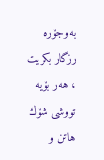به‌وجۆره‌ رزگار بكریت ، هه‌ر بۆیه‌ تووشی شۆك هاتن و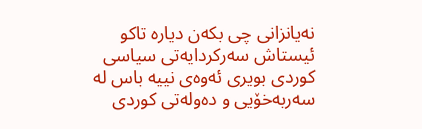نه‌یانزانی چی بكه‌ن دیاره‌ تاكو ئیستاش سه‌ركردایه‌تی سیاسی كوردی بویری ئه‌وه‌ی نییه‌ باس له‌ سه‌ربه‌خۆیی و ده‌وله‌تی كوردی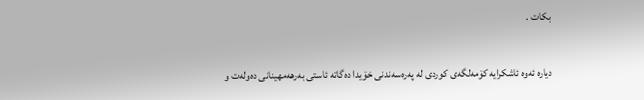بكات .

دیاره‌ ئه‌وه‌ ئاشكرایه‌ كۆمه‌لگه‌ى كوردی له‌ په‌ره‌سه‌ندنی خۆیدا ده‌گاته‌ ئاستی به‌رهه‌مهینانی ده‌وله‌ت و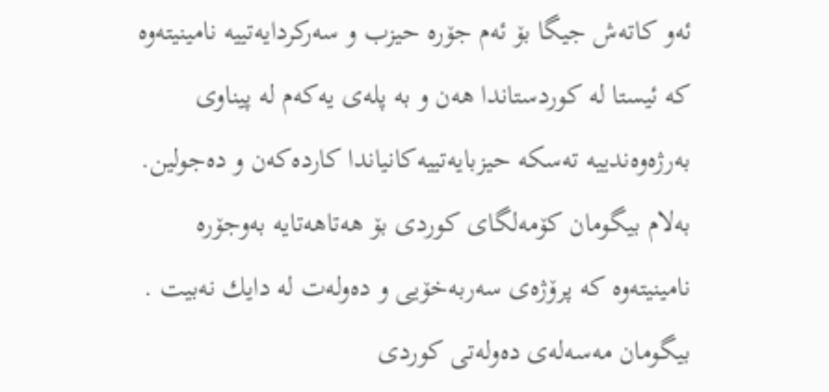ئه‌و كاته‌ش جیگا بۆ ئه‌م جۆره‌ حیزب و سه‌ركردایه‌تییه‌ نامینیته‌وه‌ كه‌ ئیستا له‌ كوردستاندا هه‌ن و به‌ پله‌ى یه‌كه‌م له‌ پیناوی به‌رژه‌وه‌ندییه‌ ته‌سكه‌ حیزبایه‌تییه‌كانیاندا كارده‌كه‌ن و ده‌جولین. به‌لام بیگومان كۆمه‌لگای كوردی بۆ هه‌تاهه‌تایه‌ به‌وجۆره‌ نامینیته‌وه‌ كه‌ پرۆژه‌ى سه‌ربه‌خۆیی و ده‌وله‌ت له‌ دایك نه‌بیت . بیگومان مه‌سه‌له‌ى ده‌وله‌تی كوردی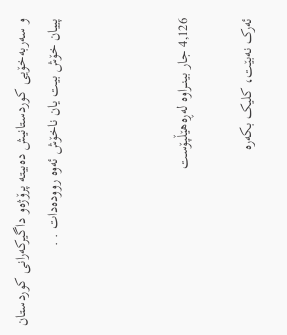و سه‌ربه‌خۆیی كوردستانیش ده‌بیته‌ پرۆژه‌و داگیركه‌رانی كوردستان پییان خۆش بیت یان ناخۆش ئه‌وه‌ رووده‌دات . .



4,126 جار بینــراوە لەڕەهێڵپۆست

ئەرک نەبێت، کلیک بکەرە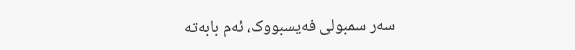سەر سمبولی فەیسبووک، ئەم بابەتە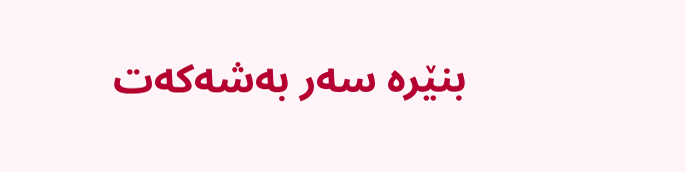بنێرە سەر بەشەکەت